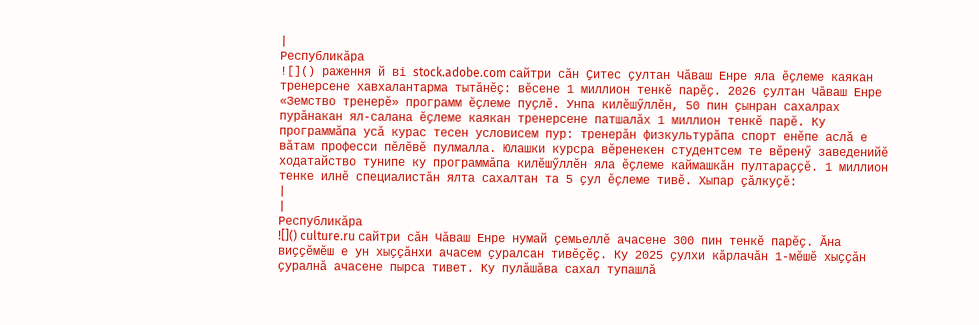|
Республикӑра
![]() раження й ві stock.adobe.com сайтри сӑн Ҫитес ҫултан Чӑваш Енре яла ӗҫлеме каякан тренерсене хавхалантарма тытӑнӗҫ: вӗсене 1 миллион тенкӗ парӗҫ. 2026 ҫултан Чӑваш Енре «Земство тренерӗ» программ ӗҫлеме пуҫлӗ. Унпа килӗшӳллӗн, 50 пин ҫынран сахалрах пурӑнакан ял-салана ӗҫлеме каякан тренерсене патшалӑх 1 миллион тенкӗ парӗ. Ку программӑпа усӑ курас тесен условисем пур: тренерӑн физкультурӑпа спорт енӗпе аслӑ е вӑтам професси пӗлӗвӗ пулмалла. Юлашки курсра вӗренекен студентсем те вӗренӳ заведенийӗ ходатайство тунипе ку программӑпа килӗшӳллӗн яла ӗҫлеме каймашкӑн пултараҫҫӗ. 1 миллион тенке илнӗ специалистӑн ялта сахалтан та 5 ҫул ӗҫлеме тивӗ. Хыпар ҫӑлкуҫӗ:
|
|
Республикӑра
![]() culture.ru сайтри сӑн Чӑваш Енре нумай ҫемьеллӗ ачасене 300 пин тенкӗ парӗҫ. Ӑна виҫҫӗмӗш е ун хыҫҫӑнхи ачасем ҫуралсан тивӗҫӗҫ. Ку 2025 ҫулхи кӑрлачӑн 1-мӗшӗ хыҫҫӑн ҫуралнӑ ачасене пырса тивет. Ку пулӑшӑва сахал тупашлӑ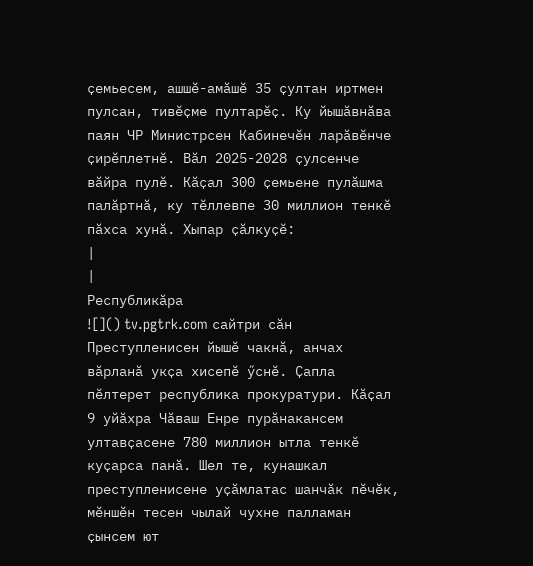ҫемьесем, ашшӗ-амӑшӗ 35 ҫултан иртмен пулсан, тивӗҫме пултарӗҫ. Ку йышӑвнӑва паян ЧР Министрсен Кабинечӗн ларӑвӗнче ҫирӗплетнӗ. Вӑл 2025-2028 ҫулсенче вӑйра пулӗ. Кӑҫал 300 ҫемьене пулӑшма палӑртнӑ, ку тӗллевпе 30 миллион тенкӗ пӑхса хунӑ. Хыпар ҫӑлкуҫӗ:
|
|
Республикӑра
![]() tv.pgtrk.com сайтри сӑн Преступленисен йышӗ чакнӑ, анчах вӑрланӑ укҫа хисепӗ ӳснӗ. Ҫапла пӗлтерет республика прокуратури. Кӑҫал 9 уйӑхра Чӑваш Енре пурӑнакансем ултавҫасене 780 миллион ытла тенкӗ куҫарса панӑ. Шел те, кунашкал преступленисене уҫӑмлатас шанчӑк пӗчӗк, мӗншӗн тесен чылай чухне палламан ҫынсем ют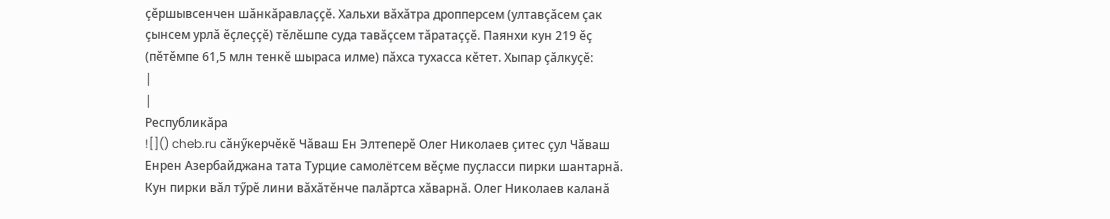ҫӗршывсенчен шӑнкӑравлаҫҫӗ. Хальхи вӑхӑтра дропперсем (ултавҫӑсем ҫак ҫынсем урлӑ ӗҫлеҫҫӗ) тӗлӗшпе суда тавӑҫсем тӑратаҫҫӗ. Паянхи кун 219 ӗҫ (пӗтӗмпе 61,5 млн тенкӗ шыраса илме) пӑхса тухасса кӗтет. Хыпар ҫӑлкуҫӗ:
|
|
Республикӑра
![]() cheb.ru сӑнӳкерчӗкӗ Чӑваш Ен Элтеперӗ Олег Николаев ҫитес ҫул Чӑваш Енрен Азербайджана тата Турцие самолётсем вӗҫме пуҫласси пирки шантарнӑ. Кун пирки вӑл тӳрӗ лини вӑхӑтӗнче палӑртса хӑварнӑ. Олег Николаев каланӑ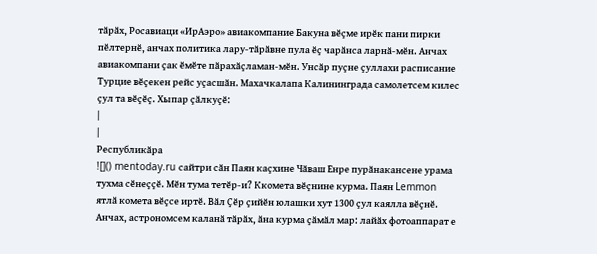тӑрӑх, Росавиаци «ИрАэро» авиакомпание Бакуна вӗҫме ирӗк пани пирки пӗлтернӗ, анчах политика лару-тӑрӑвне пула ӗҫ чарӑнса ларнӑ-мӗн. Анчах авиакомпани ҫак ӗмӗте пӑрахӑҫламан-мӗн. Унсӑр пуҫне ҫуллахи расписание Турцие вӗҫекен рейс уҫасшӑн. Махачкалапа Калининграда самолетсем килес ҫул та вӗҫӗҫ. Хыпар ҫӑлкуҫӗ:
|
|
Республикӑра
![]() mentoday.ru сайтри сӑн Паян каҫхине Чӑваш Енре пурӑнакансене урама тухма сӗнеҫҫӗ. Мӗн тума тетӗр-и? Ккомета вӗҫнине курма. Паян Lemmon ятлӑ комета вӗҫсе иртӗ. Вӑл Ҫӗр ҫийӗн юлашки хут 1300 ҫул каялла вӗҫнӗ. Анчах, астрономсем каланӑ тӑрӑх, ӑна курма ҫӑмӑл мар: лайӑх фотоаппарат е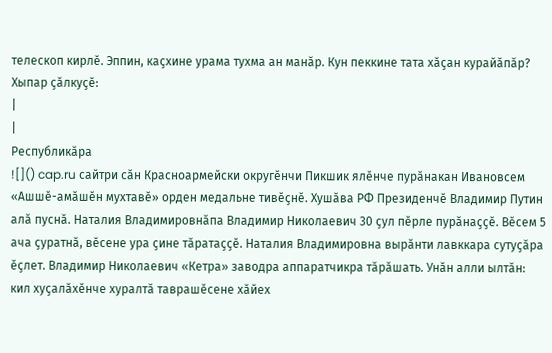телескоп кирлӗ. Эппин, каҫхине урама тухма ан манӑр. Кун пеккине тата хӑҫан курайӑпӑр? Хыпар ҫӑлкуҫӗ:
|
|
Республикӑра
![]() cap.ru сайтри сӑн Красноармейски округӗнчи Пикшик ялӗнче пурӑнакан Ивановсем «Ашшӗ-амӑшӗн мухтавӗ» орден медальне тивӗҫнӗ. Хушӑва РФ Президенчӗ Владимир Путин алӑ пуснӑ. Наталия Владимировнӑпа Владимир Николаевич 30 ҫул пӗрле пурӑнаҫҫӗ. Вӗсем 5 ача ҫуратнӑ, вӗсене ура ҫине тӑратаҫҫӗ. Наталия Владимировна вырӑнти лавккара сутуҫӑра ӗҫлет. Владимир Николаевич «Кетра» заводра аппаратчикра тӑрӑшать. Унӑн алли ылтӑн: кил хуҫалӑхӗнче хуралтӑ таврашӗсене хӑйех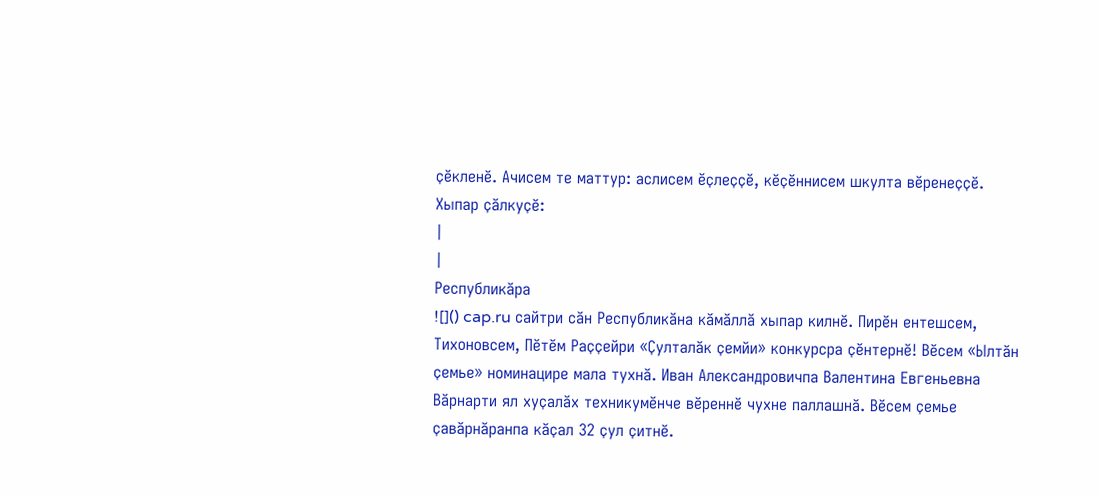ҫӗкленӗ. Ачисем те маттур: аслисем ӗҫлеҫҫӗ, кӗҫӗннисем шкулта вӗренеҫҫӗ. Хыпар ҫӑлкуҫӗ:
|
|
Республикӑра
![]() cap.ru сайтри сӑн Республикӑна кӑмӑллӑ хыпар килнӗ. Пирӗн ентешсем, Тихоновсем, Пӗтӗм Раҫҫейри «Ҫулталӑк ҫемйи» конкурсра ҫӗнтернӗ! Вӗсем «Ылтӑн ҫемье» номинацире мала тухнӑ. Иван Александровичпа Валентина Евгеньевна Вӑрнарти ял хуҫалӑх техникумӗнче вӗреннӗ чухне паллашнӑ. Вӗсем ҫемье ҫавӑрнӑранпа кӑҫал 32 ҫул ҫитнӗ.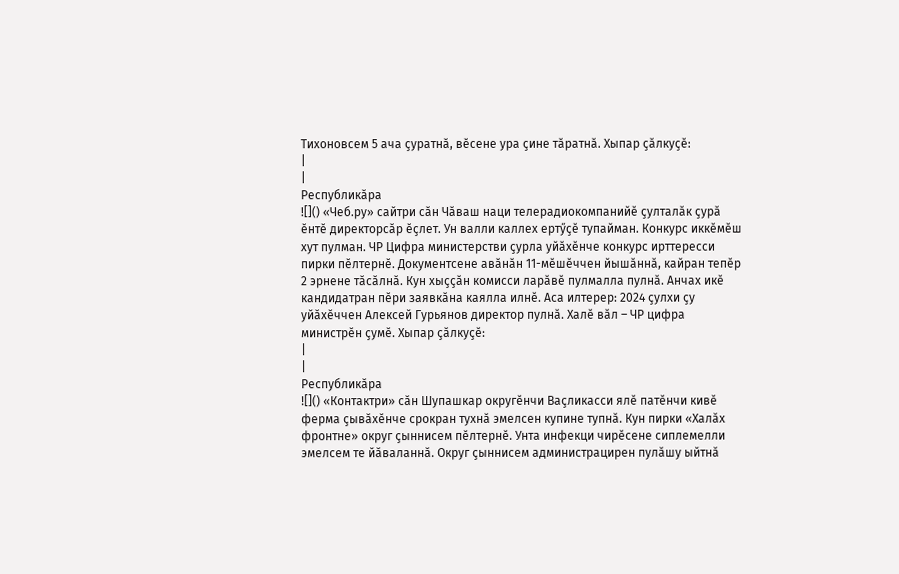Тихоновсем 5 ача ҫуратнӑ, вӗсене ура ҫине тӑратнӑ. Хыпар ҫӑлкуҫӗ:
|
|
Республикӑра
![]() «Чеб.ру» сайтри сӑн Чӑваш наци телерадиокомпанийӗ ҫулталӑк ҫурӑ ӗнтӗ директорсӑр ӗҫлет. Ун валли каллех ертӳҫӗ тупайман. Конкурс иккӗмӗш хут пулман. ЧР Цифра министерстви ҫурла уйӑхӗнче конкурс ирттересси пирки пӗлтернӗ. Документсене авӑнӑн 11-мӗшӗччен йышӑннӑ, кайран тепӗр 2 эрнене тӑсӑлнӑ. Кун хыҫҫӑн комисси ларӑвӗ пулмалла пулнӑ. Анчах икӗ кандидатран пӗри заявкӑна каялла илнӗ. Аса илтерер: 2024 ҫулхи ҫу уйӑхӗччен Алексей Гурьянов директор пулнӑ. Халӗ вӑл – ЧР цифра министрӗн ҫумӗ. Хыпар ҫӑлкуҫӗ:
|
|
Республикӑра
![]() «Контактри» сӑн Шупашкар округӗнчи Ваҫликасси ялӗ патӗнчи кивӗ ферма ҫывӑхӗнче срокран тухнӑ эмелсен купине тупнӑ. Кун пирки «Халӑх фронтне» округ ҫыннисем пӗлтернӗ. Унта инфекци чирӗсене сиплемелли эмелсем те йӑваланнӑ. Округ ҫыннисем администрацирен пулӑшу ыйтнӑ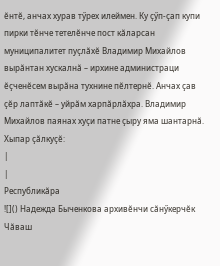ӗнтӗ, анчах хурав тӳрех илеймен. Ку ҫӳп-ҫап купи пирки тӗнче тетелӗнче пост кӑларсан муниципалитет пуҫлӑхӗ Владимир Михайлов вырӑнтан хускалнӑ – ирхине администраци ӗҫченӗсем вырӑна тухнине пӗлтернӗ. Анчах ҫав ҫӗр лаптӑкӗ – уйрӑм харпӑрлӑхра. Владимир Михайлов паянах хуҫи патне ҫыру яма шантарнӑ. Хыпар ҫӑлкуҫӗ:
|
|
Республикӑра
![]() Надежда Быченкова архивӗнчи сӑнӳкерчӗк Чӑваш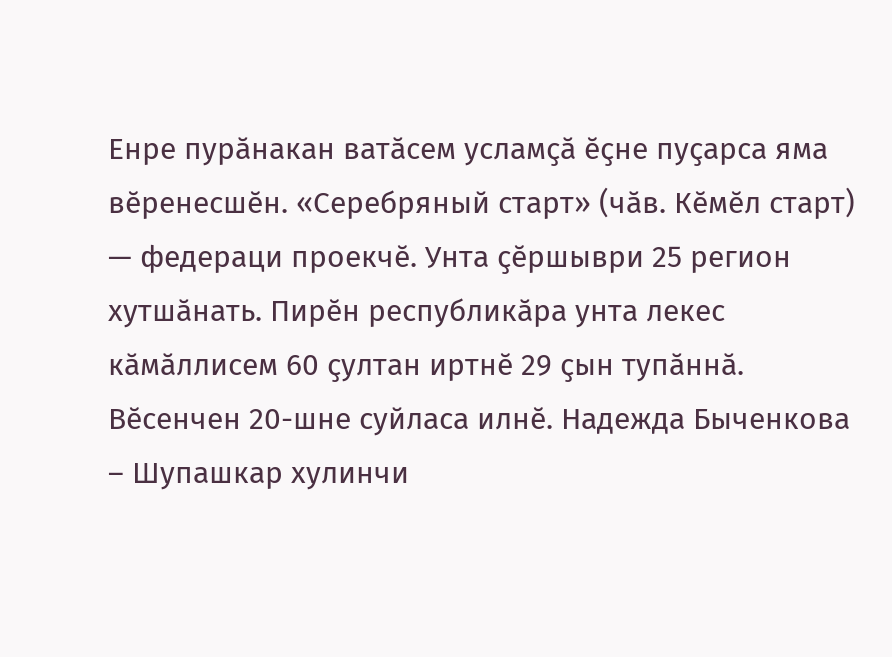Енре пурӑнакан ватӑсем усламҫӑ ӗҫне пуҫарса яма вӗренесшӗн. «Серебряный старт» (чӑв. Кӗмӗл старт) — федераци проекчӗ. Унта ҫӗршыври 25 регион хутшӑнать. Пирӗн республикӑра унта лекес кӑмӑллисем 60 ҫултан иртнӗ 29 ҫын тупӑннӑ. Вӗсенчен 20-шне суйласа илнӗ. Надежда Быченкова – Шупашкар хулинчи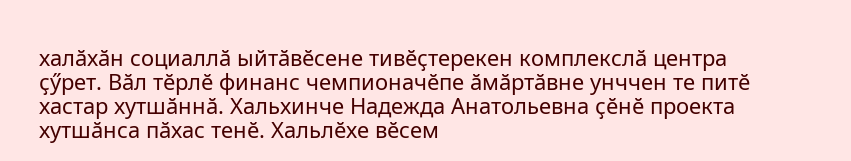халӑхӑн социаллӑ ыйтӑвӗсене тивӗҫтерекен комплекслӑ центра ҫӳрет. Вӑл тӗрлӗ финанс чемпионачӗпе ӑмӑртӑвне унччен те питӗ хастар хутшӑннӑ. Хальхинче Надежда Анатольевна ҫӗнӗ проекта хутшӑнса пӑхас тенӗ. Хальлӗхе вӗсем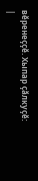вӗренеҫҫӗ. Хыпар ҫӑлкуҫӗ:
|